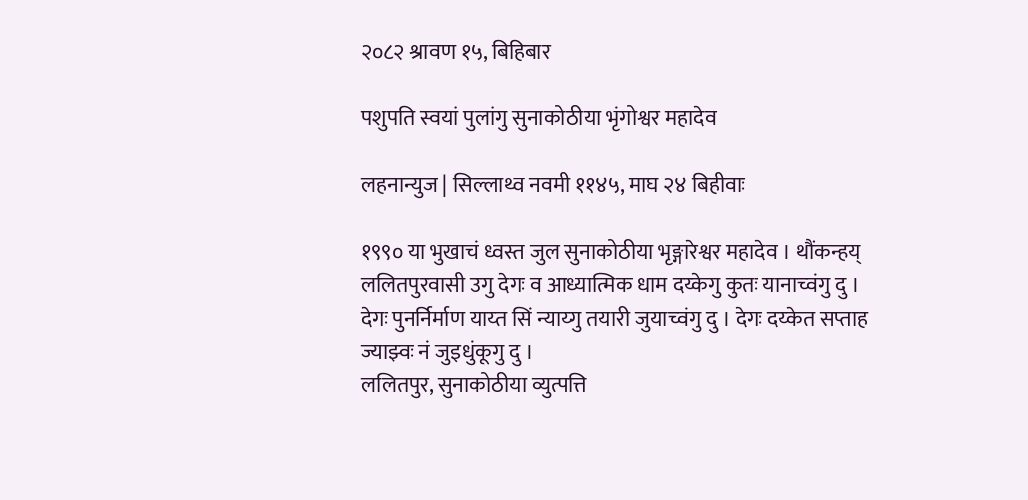२०८२ श्रावण १५, बिहिबार

पशुपति स्वयां पुलांगु सुनाकोठीया भृंगोश्वर महादेव

लहनान्युज | सिल्लाथ्व नवमी ११४५, माघ २४ बिहीवाः

१९९० या भुखाचं ध्वस्त जुल सुनाकोठीया भृङ्गारेश्वर महादेव । थौंकन्हय् ललितपुरवासी उगु देगः व आध्यात्मिक धाम दय्केगु कुतः यानाच्वंगु दु । देगः पुनर्निर्माण याय्त सिं न्याय्गु तयारी जुयाच्वंगु दु । देगः दय्केत सप्ताह ज्याझ्वः नं जुइधुंकूगु दु ।
ललितपुर, सुनाकोठीया व्युत्पत्ति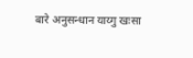बारे अनुसन्धान याय्गु खःसा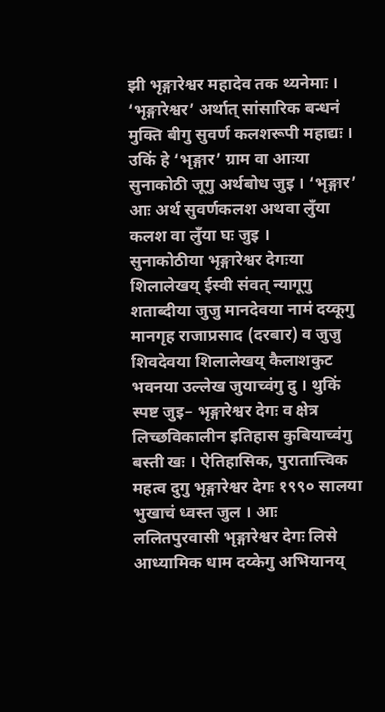झी भृङ्गारेश्वर महादेव तक थ्यनेमाः । ‘भृङ्गारेश्वर’ अर्थात् सांसारिक बन्धनं मुक्ति बीगु सुवर्ण कलशरूपी महाद्यः । उकिं हे ‘भृङ्गार’ ग्राम वा आःया सुनाकोठी जूगु अर्थबोध जुइ । ‘भृङ्गार’ आः अर्थ सुवर्णकलश अथवा लुँया कलश वा लुँया घः जुइ ।
सुनाकोठीया भृङ्गारेश्वर देगःया शिलालेखय् ईस्वी संवत् न्यागूगु शताब्दीया जुजु मानदेवया नामं दय्कूगु मानगृह राजाप्रसाद (दरबार) व जुजु शिवदेवया शिलालेखय् कैलाशकुट भवनया उल्लेख जुयाच्वंगु दु । थुकिं स्पष्ट जुइ– भृङ्गारेश्वर देगः व क्षेत्र लिच्छविकालीन इतिहास कुबियाच्वंगु बस्ती खः । ऐतिहासिक, पुरातात्त्विक महत्व दुगु भृङ्गारेश्वर देगः १९९० सालया भुखाचं ध्वस्त जुल । आः ललितपुरवासी भृङ्गारेश्वर देगः लिसे आध्यामिक धाम दय्केगु अभियानय्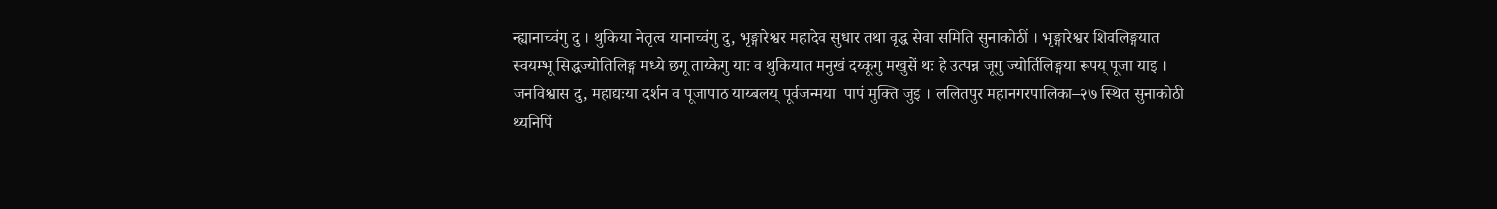न्ह्यानाच्वंगु दु । थुकिया नेतृत्व यानाच्वंगु दु, भृङ्गारेश्वर महादेव सुधार तथा वृद्ध सेवा समिति सुनाकोठीं । भृङ्गारेश्वर शिवलिङ्गयात स्वयम्भू सिद्धज्योतिलिङ्ग मध्ये छगू ताय्केगु याः व थुकियात मनुखं दय्कूगु मखुसें थः हे उत्पन्न जूगु ज्योर्तिलिङ्गया रूपय् पूजा याइ । जनविश्वास दु, महाद्यःया दर्शन व पूजापाठ याय्बलय् पूर्वजन्मया  पापं मुक्ति जुइ । ललितपुर महानगरपालिका–२७ स्थित सुनाकोठी थ्यनिपिं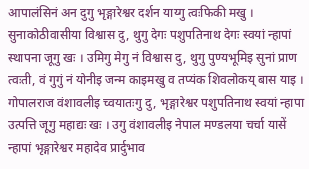आपालंसिनं अन दुगु भृङ्गारेश्वर दर्शन याय्गु त्वःफिकी मखु । सुनाकोठीवासीया विश्वास दु, थुगु देगः पशुपतिनाथ देगः स्वयां न्हापां स्थापना जूगु खः । उमिगु मेगु नं विश्वास दु, थुगु पुण्यभूमिइ सुनां प्राण त्वःती, वं गुगुं नं योनीइ जन्म काइमखु व तप्यंक शिवलोकय् बास याइ । गोपालराज वंशावलीइ च्वयातःगु दु, भृङ्गारेश्वर पशुपतिनाथ स्वयां न्हापा उत्पत्ति जूगु महाद्यः खः । उगु वंशावलीइ नेपाल मण्डलया चर्चा यासें न्हापां भृङ्गारेश्वर महादेव प्रार्दुभाव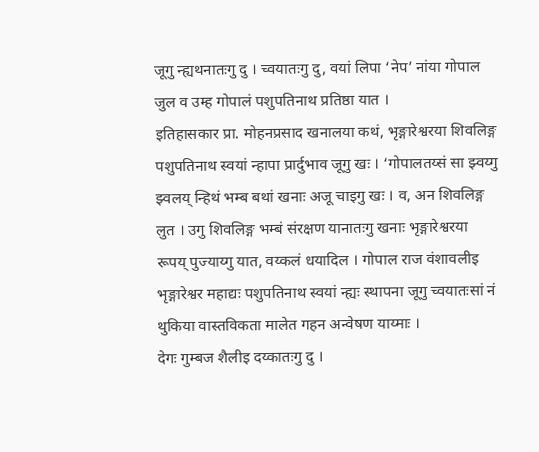जूगु न्ह्यथनातःगु दु । च्वयातःगु दु, वयां लिपा ‘नेप’ नांया गोपाल जुल व उम्ह गोपालं पशुपतिनाथ प्रतिष्ठा यात ।
इतिहासकार प्रा. मोहनप्रसाद खनालया कथं, भृङ्गारेश्वरया शिवलिङ्ग पशुपतिनाथ स्वयां न्हापा प्रार्दुभाव जूगु खः । ‘गोपालतय्सं सा झ्वय्गु झ्वलय् न्हिथं भम्ब बथां खनाः अजू चाइगु खः । व, अन शिवलिङ्ग लुत । उगु शिवलिङ्ग भम्बं संरक्षण यानातःगु खनाः भृङ्गारेश्वरया रूपय् पुज्याय्गु यात, वय्कलं धयादिल । गोपाल राज वंशावलीइ भृङ्गारेश्वर महाद्यः पशुपतिनाथ स्वयां न्ह्यः स्थापना जूगु च्वयातःसां नं थुकिया वास्तविकता मालेत गहन अन्वेषण याय्माः ।
देगः गुम्बज शैलीइ दय्कातःगु दु ।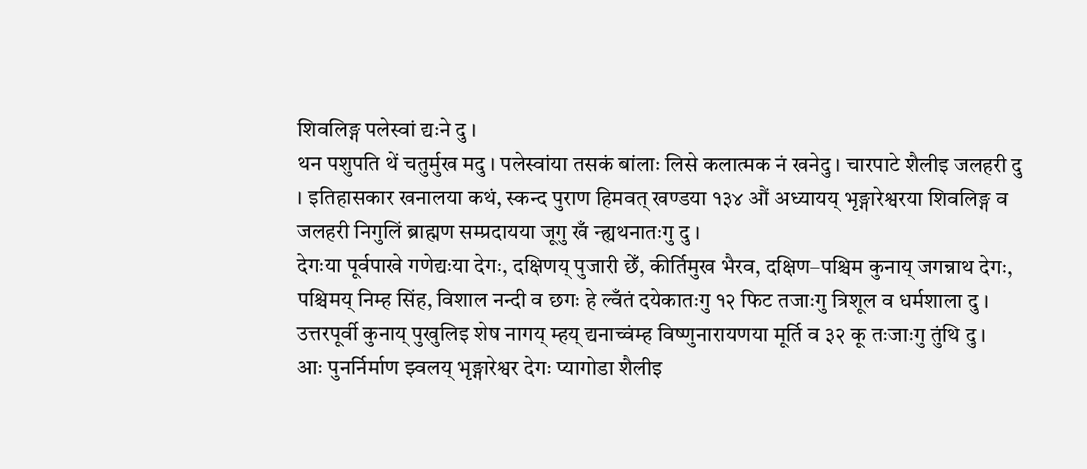शिवलिङ्ग पलेस्वां द्यःने दु ।
थन पशुपति थें चतुर्मुख मदु । पलेस्वांया तसकं बांलाः लिसे कलात्मक नं खनेदु । चारपाटे शैलीइ जलहरी दु । इतिहासकार खनालया कथं, स्कन्द पुराण हिमवत् खण्डया १३४ औं अध्यायय् भृङ्गारेश्वरया शिवलिङ्ग व जलहरी निगुलिं ब्राह्मण सम्प्रदायया जूगु खँ न्ह्यथनातःगु दु ।
देगःया पूर्वपाखे गणेद्यःया देगः, दक्षिणय् पुजारी छेँ, कीर्तिमुख भैरव, दक्षिण–पश्चिम कुनाय् जगन्नाथ देगः, पश्चिमय् निम्ह सिंह, विशाल नन्दी व छगः हे ल्वँतं दयेकातःगु १२ फिट तजाःगु त्रिशूल व धर्मशाला दु । उत्तरपूर्वी कुनाय् पुखुलिइ शेष नागय् म्हय् द्यनाच्वंम्ह विष्णुनारायणया मूर्ति व ३२ कू तःजाःगु तुंथि दु ।
आः पुनर्निर्माण झ्वलय् भृङ्गारेश्वर देगः प्यागोडा शैलीइ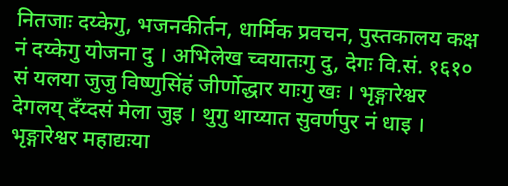नितजाः दय्केगु, भजनकीर्तन, धार्मिक प्रवचन, पुस्तकालय कक्ष नं दय्केगु योजना दु । अभिलेख च्वयातःगु दु, देगः वि.सं. १६१० सं यलया जुजु विष्णुसिंहं जीर्णोद्धार याःगु खः । भृङ्गारेश्वर देगलय् दँय्दसं मेला जुइ । थुगु थाय्यात सुवर्णपुर नं धाइ ।
भृङ्गारेश्वर महाद्यःया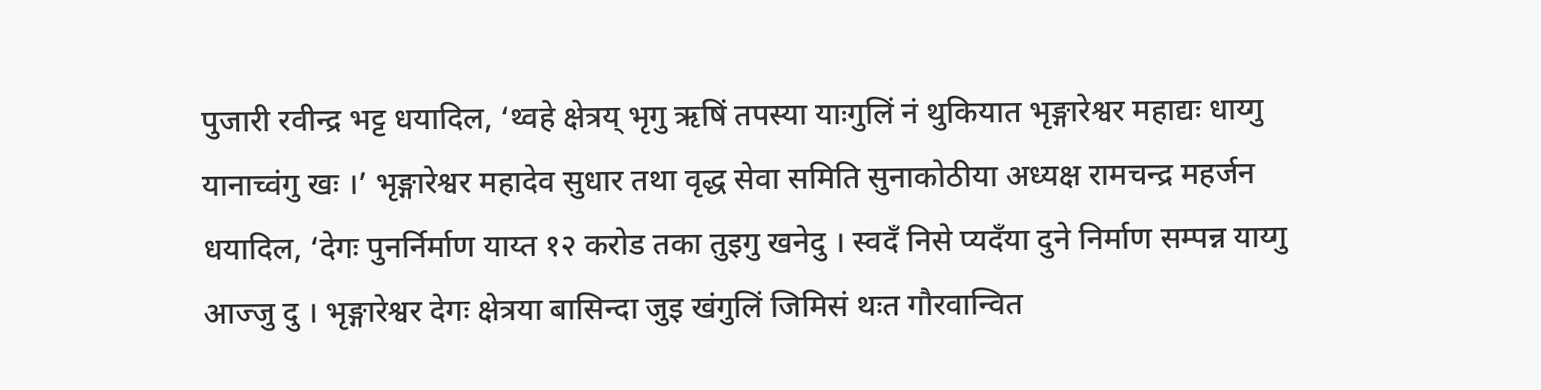पुजारी रवीन्द्र भट्ट धयादिल, ‘थ्वहे क्षेत्रय् भृगु ऋषिं तपस्या याःगुलिं नं थुकियात भृङ्गारेश्वर महाद्यः धाय्गु यानाच्वंगु खः ।’ भृङ्गारेश्वर महादेव सुधार तथा वृद्ध सेवा समिति सुनाकोठीया अध्यक्ष रामचन्द्र महर्जन धयादिल, ‘देगः पुनर्निर्माण याय्त १२ करोड तका तुइगु खनेदु । स्वदँ निसे प्यदँया दुने निर्माण सम्पन्न याय्गु आज्जु दु । भृङ्गारेश्वर देगः क्षेत्रया बासिन्दा जुइ खंगुलिं जिमिसं थःत गौरवान्वित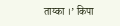ताय्का ।’ किपा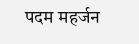पदम महर्जन